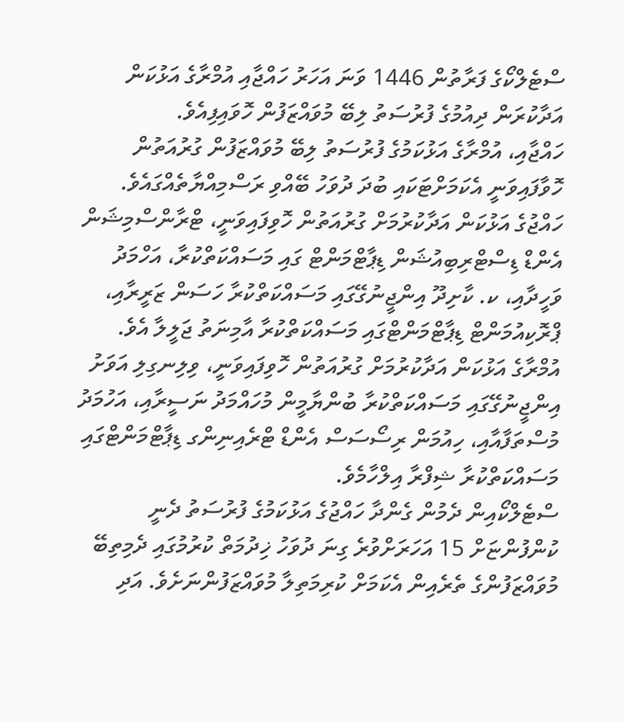ސްޓެލްކޯގެ ފަރާތުން 1446 ވަނަ އަހަރު ހައްޖާއި އުމްރާގެ އަޅުކަން އަދާކުރަން ދިއުމުގެ ފުރުސަތު ލިބޭ މުވައްޒަފުން ހޮވައިފިއެވެ.
ހައްޖާއި، އުމްރާގެ އަޅުކަމުގެ ފުރުސަތު ލިބޭ މުވައްޒަފުން ގުރުއަތުން ހޮވާފައިވަނީ އެކަމަށްޓަކައި ބުދަ ދުވަހު ބޭއްވި ރަސްމިއްޔާތެއްގައެވެ.
ހައްޖުގެ އަޅުކަން އަދާކުރުމަށް ގުރުއަތުން ހޮވިފައިވަނީ، ޓްރާންސްމިޝަން އެންޑް ޑިސްޓްރިބިއުޝަން ޑިޕާޓްމަންޓް ގައި މަސައްކަތްކުރާ، އަހްމަދު ވަހީދާއި، ކ. ކާށިދޫ އިންޖީނުގޭގައި މަސައްކަތްކުރާ ހަސަން ޒަރީރާއި، ޕްރޮކިއުމަންޓް ޑިޕާޓްމަންޓްގައި މަސައްކަތްކުރާ އާމިނަތު ޖަލީލާ އެވެ.
އުމްރާގެ އަޅުކަން އަދާކުރުމަށް ގުރުއަތުން ހޮވިފައިވަނީ، ވިލިނގިލި އަވަށު އިންޖީނުގޭގައި މަސައްކަތްކުރާ ބުންޔާމީން މުހައްމަދު ނަސީރާއި، އަހުމަދު މުސްތަފާއާއި، ހިއުމަން ރިސޯސަސް އެންޑް ޓްރެއިނިންގ ޑިޕާޓްމަންޓްގައި މަސައްކަތްކުރާ ޝިފްރާ އިލްހާމެވެ.
ސްޓެލްކޯއިން ދެމުން ގެންދާ ހައްޖުގެ އަޅުކަމުގެ ފުރުސަތު ދެނީ ކުންފުންޏަށް 15 އަހަރަށްވުރެ ގިނަ ދުވަހު ޚިދުމަތް ކުރުމުގައި ދެމިތިބޭ މުވައްޒަފުންގެ ތެރެއިން އެކަމަށް ކުރިމަތިލާ މުވައްޒަފުންނަށެވެ. އަދި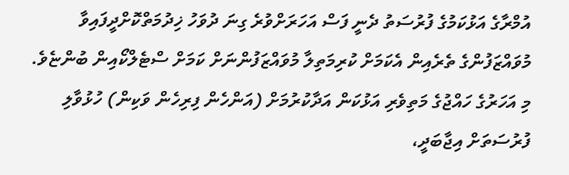އުމްރާގެ އަޅުކަމުގެ ފުރުސަތު ދެނީ ފަސް އަހަރަށްވުރެ ގިނަ ދުވަހު ޚިދުމަތްކޮށްދީފައިވާ މުވައްޒަފުންގެ ތެރެއިން އެކަމަށް ކުރިމަތިލާ މުވައްޒަފުންނަށް ކަމަށް ސްޓެލްކޯއިން ބުންޏެވެ.
މި އަހަރުގެ ހައްޖުގެ މަތިވެރި އަޅުކަން އަދާކުރުމަށް (އަންހެން ފިރިހެން ވަކިން) ހުޅުވާލި ފުރުސަތަށް އިޖާބަދީ،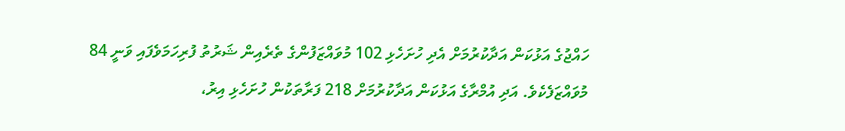ހައްޖުގެ އަޅުކަން އަދާކުރުމަށް އެދި ހުށަހެޅި 102 މުވައްޒަފުންގެ ތެރެއިން ޝަރުތު ފުރިހަމަވެފައި ވަނީ 84 މުވައްޒަފެކެވެ. އަދި އުމްރާގެ އަޅުކަން އަދާކުރުމަށް 218 ފަރާތަކުން ހުށަހެޅި އިރު،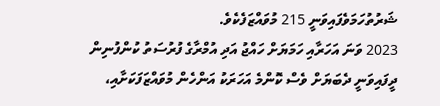ޝަރުތުހަމަވެފައިވަނީ 215 މުވައްޒަފެކެވެ.
2023 ވަނަ އަހަރާއި ހަމަޔަށް ހައްޖު އަދި އުމްރާގެ ފުރުސަތު ކުންފުނިން ދީފައިވަނީ ދެބަޔަށް ވެސް ކޮންމެ އަހަރަކު އަންހެން މުވައްޒަފަކަށާއި،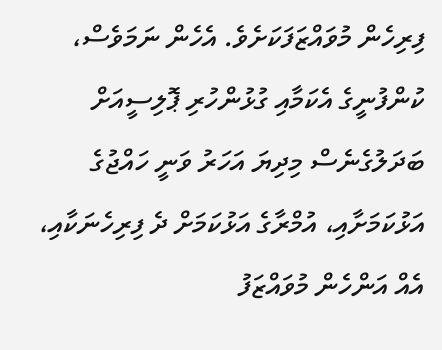ފިރިހެން މުވައްޒަފަކަށެވެ. އެހެން ނަމަވެސް، ކުންފުނީގެ އެކަމާއި ގުޅުންހުރި ޕޮލިސީއަށް ބަދަލުގެނެސް މިދިޔަ އަހަރު ވަނީ ހައްޖުގެ އަޅުކަމަށާއި، އުމްރާގެ އަޅުކަމަށް ދެ ފިރިހެނަކާއި، އެއް އަންހެން މުވައްޒަފު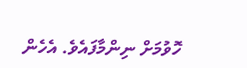ހޮވުމަށް ނިންމާފައެވެ. އެހެން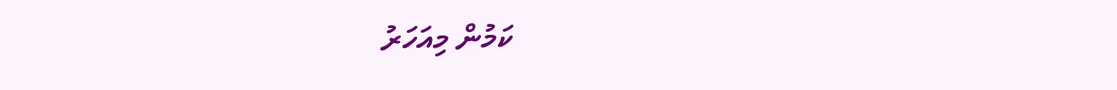ކަމުން މިއަހަރު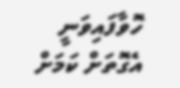ހޮވާފައިވަނީ އެގޮތަށް ކަމަށް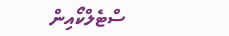ސްޓެލްކޯއިން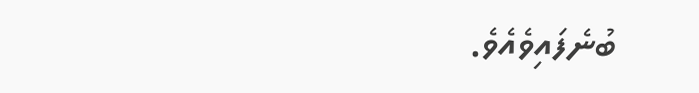ބުނެފައިވެއެވެ.